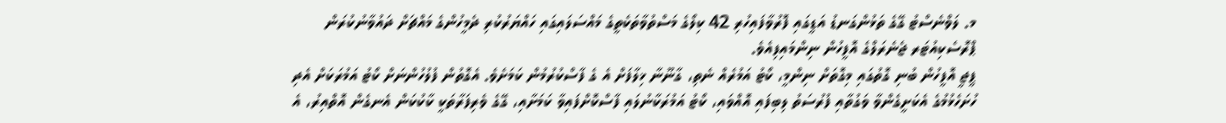މ. ލަވްނެސްޓު ގޭގެ ތަޅުންގަނޑު އަޑީގައި ފޮރުވާފައިހުރި 42 ކިލޯގެ މަސްތުވާތަކެތީގެ މައްސަލައިގައި ހައްޔަރުކުރި ދެމީހުންގެ މައްޗަށް ދައުވާނުކުރަން ޕްރޮސެކިއުޓަރ ޖެނެރަލްގެ އޮފީހުން ނިންމައިފިއެވެ.
ޕީޖީ އޮފީހުން ބުނި ގޮތުގައި މިގޮތަށް ނިންމީ، ކޯޓު އަމުރެއް ނެތި، ގާނޫނާ ޚިލާފަށް އެ ގެ ފާސްކުރުމުން ކަމަށެވެ. އެގޮތުން ފުލުހުންނަށް ކޯޓު އަމުރަކަށް އެދި ހުށަހެޅުމުގެ އެކަށީގެންވާ ވަގުތާއި ފުރުސަތު ލިބިފައި އޮއްވައި، ކޯޓު އަމުރަކާނުލައި ފާސްކޮށްފައިވާ ކަމަށާއި، ގޭގެ ވެރިފަރާތަކީ ކާކުކަން އެނގެން އޮތްއިރު، އެ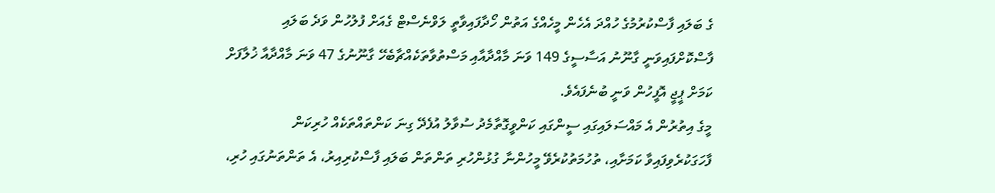ގެ ބަލައި ފާސްކުރުމުގެ ހުއްދަ އެހެން މީހެއްގެ އަތުން ހޯދާފައިވާތީ ލަވްނެސްޓް ގެއަށް ފުލުހުން ވަދެ ބަލައި ފާސްކޮށްފައިވަނީ ގާނޫނު އަސާސީގެ 149 ވަނަ މާއްދާއާއި މަސްތުވާތަކެއްޗާބެހޭ ގާނޫނުގެ 47 ވަނަ މާއްދާއާ ޚުލާފަށް ކަމަށް ޕީޖީ އޮފީހުން ވަނީ ބުނެފައެވެ.
މީގެ އިތުރުން އެ މައްސަލައިގައި ސީންގައި ކަންވީގޮތާމެދު ސުވާލު އުފެދޭ ގިނަ ކަންތައްތަކެއް ހުރިކަން ފާހަގަކުރެވިފައިވާ ކަމަށާއި، ތުހުމަތުކުރެވޭ މީހުންނާ ގުޅުންހުރި ތަންތަން ބަލައި ފާސްކުރިއިރު، އެ ތަންތަނުގައި ހުރި،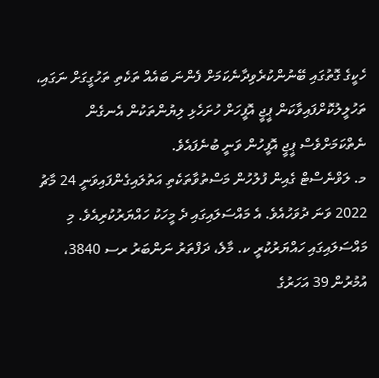ހެކީގެ ގޮތުގައި ބޭނުންކުރެވިދާނެކަމަށް ފެންނަ ބައެއް ތަކެތި ތަހުގީގަށް ނަގައި، ތަހުލީލުކޮށްފައިވާކަން ޕީޖީ އޮފީހަށް ހުށަހެޅި ލިޔުންތަކުން އެނގެން ނެތްކަމަށްވެސް ޕީޖީ އޮފީހުން ވަނީ ބުނެފައެވެ.
މ. ލަވްނެސްޓް ގެއިން ފުލުހުން މަސްތުވާތަކެތި އަތުލައިގެންފައިވަނީ 24 މާޗު 2022 ވަނަ ދުވަހުއެވެ. އެ މައްސަލައިގައި ދެ މީހަކު ހައްޔަރުކުރިއެވެ. މި މައްސަލައިގައި ހައްޔަރުކުރީ ކ. މާލެ، ދަފްތަރު ނަންބަރު ރސ 3840، އުމުރުން 39 އަހަރުގެ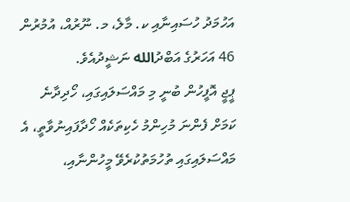އަހުމަދު ހުސައިނާއި ކ. މާލެ، މ. ނޫރުއް، އުމުރުން 46 އަހަރުގެ އަބްދުالله ނަޝީދުއެވެ.
ޕީޖީ އޮފީހުން ބުނީ މި މައްސަލައިގައި، ހޯދިދާނެ ކަމަށް ފެންނަ މުހިންމު ހެކިތަކެއް ހޯދާފައިނުވާތީ، އެ މައްސަލައިގައި ތުހުމަތުކުރެވޭ މީހުންނާއި،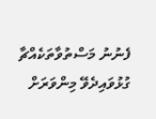ފެނުނު މަސްތުވާތަކެއްޗާ ގުޅުވައިދެވޭ މިންވަރަށް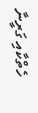ހެތްކާއި ގަރީނާ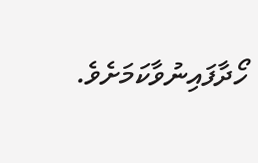ހޯދާފައިނުވާކަމަށެވެ.